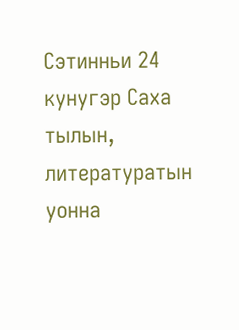Сэтинньи 24 кунугэр Саха тылын, литературатын уонна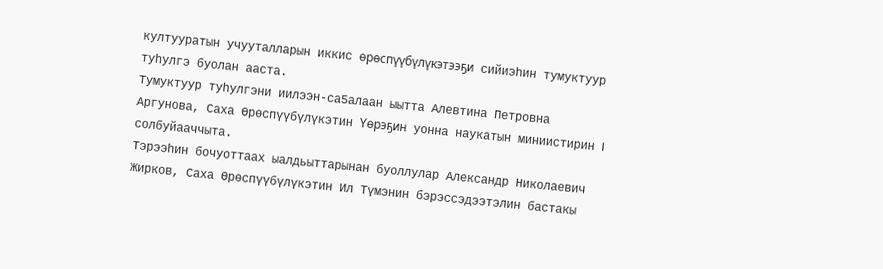култууратын учууталларын иккис өрөспүүбүлүкэтээҕи сийиэhин тумуктуур туhулгэ буолан ааста.
Тумуктуур туhулгэни иилээн-са5алаан ыытта Алевтина Петровна Аргунова, Саха Өрөспүүбүлүкэтин Үөрэҕин уонна наукатын миниистирин I солбуйааччыта.
Тэрээhин бочуоттаах ыалдьыттарынан буоллулар Александр Николаевич Жирков, Саха Өрөспүүбүлүкэтин Ил Түмэнин бэрэссэдээтэлин бастакы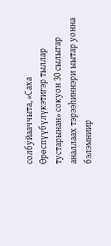солбуйааччыта, «Саха Өрөспүүбүлүкэтигэр тыллар тустарынан» сокуон 30 сылыгар аналлаах тэрээһиннэри ыытар уонна бэлэмниир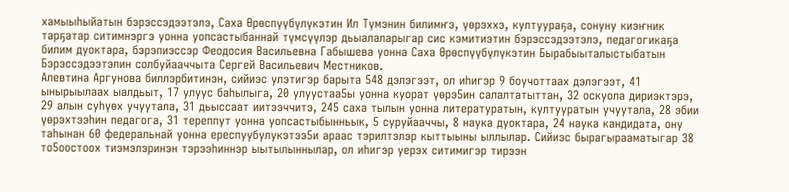хамыыһыйатын бэрэссэдээтэлэ, Саха Өрөспүүбүлүкэтин Ил Түмэнин билимҥэ, үөрэххэ, култуураҕа, сонуну киэҥник тарҕатар ситимнэргэ уонна уопсастыбаннай түмсүүлэр дьыалаларыгар сис кэмитиэтин бэрэссэдээтэлэ, педагогикаҕа билим дуоктара, бэрэпиэссэр Феодосия Васильевна Габышева уонна Саха Өрөспүүбүлүкэтин Бырабыыталыстыбатын Бэрэссэдээтэлин солбуйааччыта Сергей Васильевич Местников.
Алевтина Аргунова биллэрбитинэн, сийиэс улэтигэр барыта 548 дэлэгээт, ол иhигэр 9 боучоттаах дэлэгээт, 41 ынырыылаах ыалдьыт, 17 улуус баhылыга, 20 улуустаа5ы уонна куорат үөрэ5ин салалтатыттан, 32 оскуола дириэктэрэ, 29 алын суhүөх учуутала, 31 дьыссаат иитээччитэ, 245 саха тылын уонна литературатын, култууратын учуутала, 28 эбии үөрэхтээhин педагога, 31 тереппут уонна уопсастыбынньык, 5 суруйааччы, 8 наука дуоктара, 24 наука кандидата, ону таhынан 60 федеральнай уонна ереспуубулукэтээ5и араас тэрилтэлэр кыттыыны ыллылар. Сийиэс бырагырааматыгар 38 то5оостоох тиэмэлэринэн тэрээhиннэр ыытылыннылар, ол иhигэр уерэх ситимигэр тирээн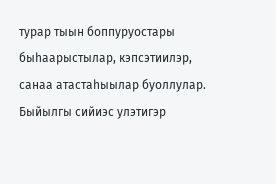турар тыын боппуруостары быhаарыстылар, кэпсэтиилэр, санаа атастаhыылар буоллулар. Быйылгы сийиэс улэтигэр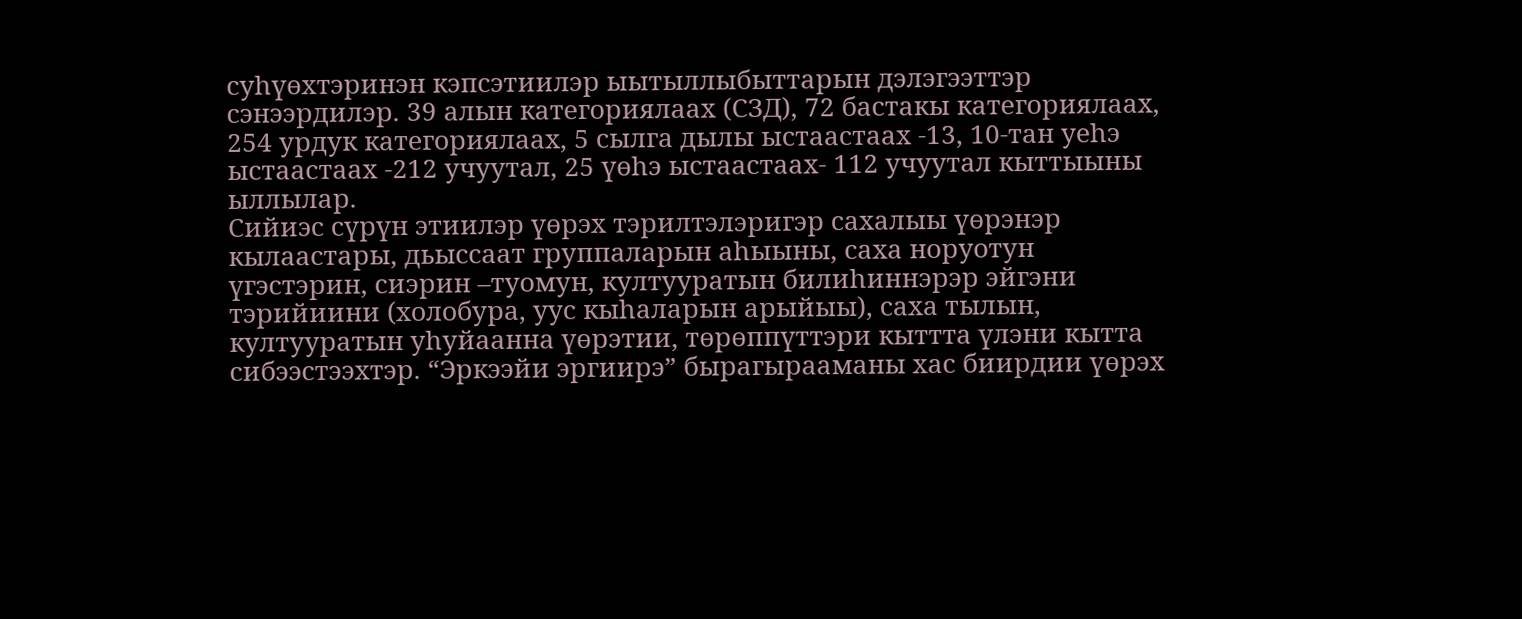суhүөхтэринэн кэпсэтиилэр ыытыллыбыттарын дэлэгээттэр сэнээрдилэр. 39 алын категориялаах (СЗД), 72 бастакы категориялаах, 254 урдук категориялаах, 5 сылга дылы ыстаастаах -13, 10-тан уеhэ ыстаастаах -212 учуутал, 25 үөhэ ыстаастаах- 112 учуутал кыттыыны ыллылар.
Сийиэс сүрүн этиилэр үөрэх тэрилтэлэригэр сахалыы үөрэнэр кылаастары, дьыссаат группаларын аhыыны, саха норуотун үгэстэрин, сиэрин –туомун, култууратын билиhиннэрэр эйгэни тэрийиини (холобура, уус кыhаларын арыйыы), саха тылын, култууратын уhуйаанна үөрэтии, төрөппүттэри кыттта үлэни кытта сибээстээхтэр. “Эркээйи эргиирэ” бырагырааманы хас биирдии үөрэх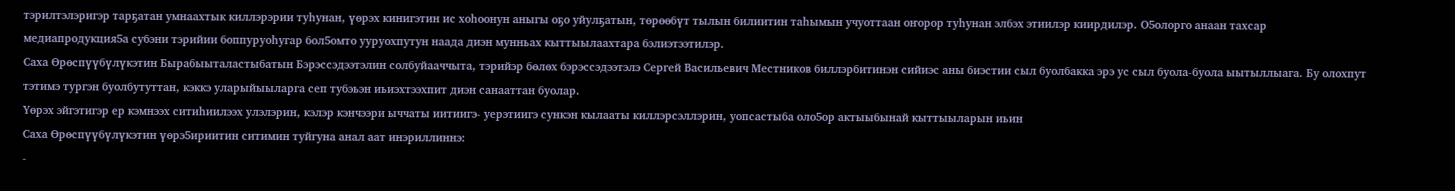тэрилтэлэригэр тарҕатан умнаахтык киллэрэрии туhунан, үөрэх кинигэтин ис хоhоонун аныгы оҕо уйулҕатын, төрөөбүт тылын билиитин таhымын учуоттаан оҥорор туhунан элбэх этиилэр киирдилэр. О5олорго анаан тахсар медиапродукция5а субэни тэрийии боппуруоhугар бол5омто ууруохпутун наада диэн мунньах кыттыылаахтара бэлиэтээтилэр.
Саха Өрөспүүбүлүкэтин Бырабыыталастыбатын Бэрэссэдээтэлин солбуйааччыта, тэрийэр бөлөх бэрэссэдээтэлэ Сергей Васильевич Местников биллэрбитинэн сийиэс аны биэстии сыл буолбакка эрэ ус сыл буола-буола ыытыллыага. Бу олохпут тэтимэ тургэн буолбутуттан, кэккэ уларыйыыларга сеп тубэьэн иьиэхтээхпит диэн санааттан буолар.
Үөрэх эйгэтигэр ер кэмнээх ситиhиилээх улэлэрин, кэлэр кэнчээри ыччаты иитиигэ- уерэтиигэ сункэн кылааты киллэрсэллэрин, уопсастыба оло5ор актыыбынай кыттыыларын иьин
Саха Өрөспүүбүлүкэтин үөрэ5ириитин ситимин туйгуна анал аат инэриллиннэ:
-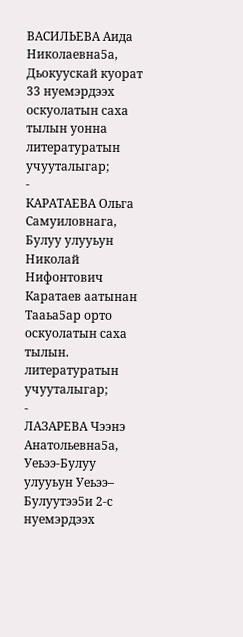ВАСИЛЬЕВА Аида Николаевна5а, Дьокуускай куорат 33 нуемэрдээх оскуолатын саха тылын уонна литературатын учууталыгар;
-
КАРАТАЕВА Ольга Самуиловнага, Булуу улууьун Николай Нифонтович Каратаев аатынан Тааьа5ар орто оскуолатын саха тылын. литературатын учууталыгар;
-
ЛАЗАРЕВА Чээнэ Анатольевна5а, Уеьээ-Булуу улууьун Уеьээ– Булуутээ5и 2-с нуемэрдээх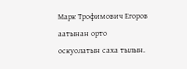Марк Трофимович Егоров аатынан орто оскуолатын саха тылын.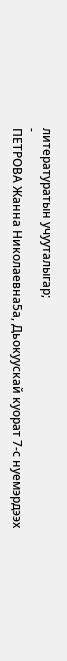литературатын учууталыгар;
-
ПЕТРОВА Жанна Николаевна5а, Дьокуускай куорат 7-с нуемэрдээх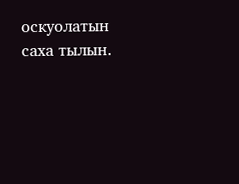оскуолатын саха тылын.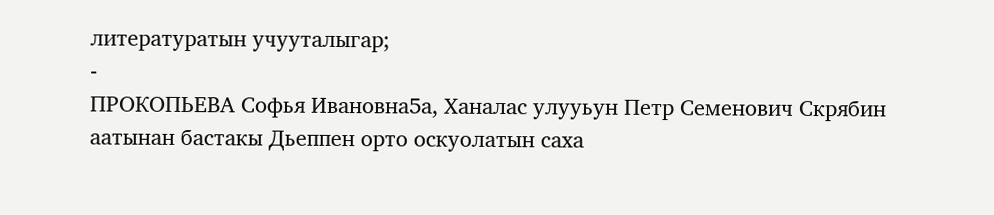литературатын учууталыгар;
-
ПРОКОПЬЕВА Софья Ивановна5а, Ханалас улууьун Петр Семенович Скрябин аатынан бастакы Дьеппен орто оскуолатын саха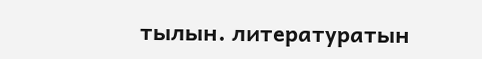тылын. литературатын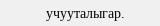учууталыгар.